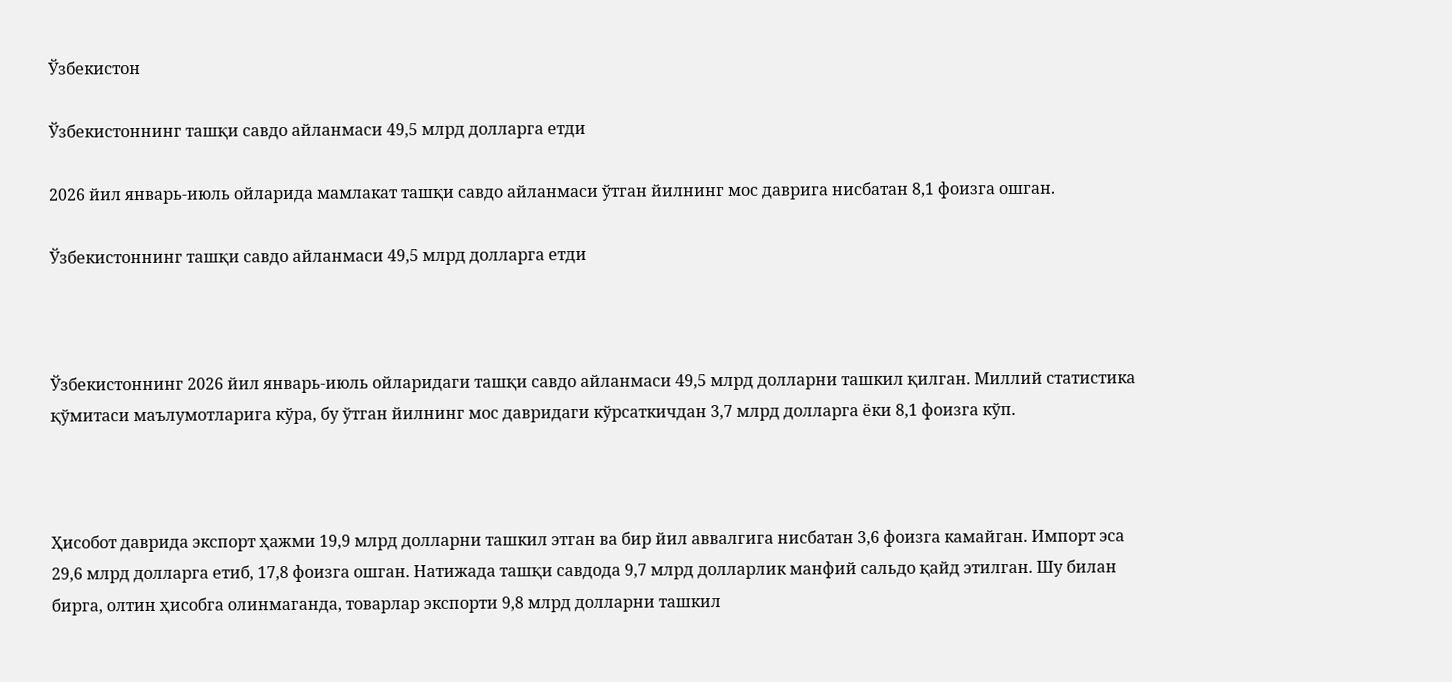Ўзбекистон

Ўзбекистоннинг ташқи савдо айланмаси 49,5 млрд долларга етди

2026 йил январь-июль ойларида мамлакат ташқи савдо айланмаси ўтган йилнинг мос даврига нисбатан 8,1 фоизга ошган.

Ўзбекистоннинг ташқи савдо айланмаси 49,5 млрд долларга етди



Ўзбекистоннинг 2026 йил январь-июль ойларидаги ташқи савдо айланмаси 49,5 млрд долларни ташкил қилган. Миллий статистика қўмитаси маълумотларига кўра, бу ўтган йилнинг мос давридаги кўрсаткичдан 3,7 млрд долларга ёки 8,1 фоизга кўп.



Ҳисобот даврида экспорт ҳажми 19,9 млрд долларни ташкил этган ва бир йил аввалгига нисбатан 3,6 фоизга камайган. Импорт эса 29,6 млрд долларга етиб, 17,8 фоизга ошган. Натижада ташқи савдода 9,7 млрд долларлик манфий сальдо қайд этилган. Шу билан бирга, олтин ҳисобга олинмаганда, товарлар экспорти 9,8 млрд долларни ташкил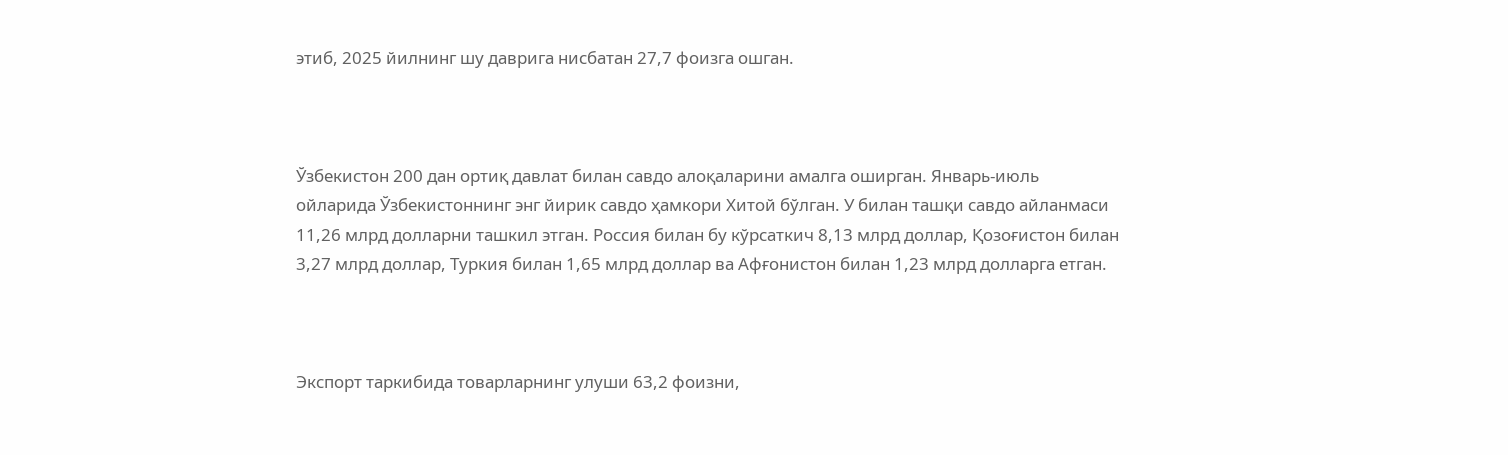этиб, 2025 йилнинг шу даврига нисбатан 27,7 фоизга ошган.



Ўзбекистон 200 дан ортиқ давлат билан савдо алоқаларини амалга оширган. Январь-июль ойларида Ўзбекистоннинг энг йирик савдо ҳамкори Хитой бўлган. У билан ташқи савдо айланмаси 11,26 млрд долларни ташкил этган. Россия билан бу кўрсаткич 8,13 млрд доллар, Қозоғистон билан 3,27 млрд доллар, Туркия билан 1,65 млрд доллар ва Афғонистон билан 1,23 млрд долларга етган.



Экспорт таркибида товарларнинг улуши 63,2 фоизни,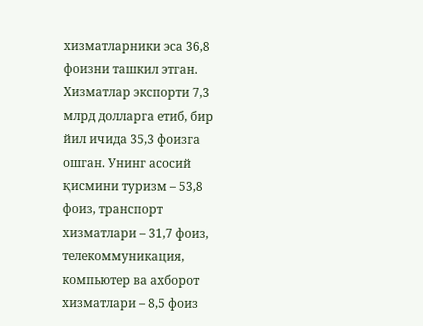хизматларники эса 36,8 фоизни ташкил этган. Хизматлар экспорти 7,3 млрд долларга етиб, бир йил ичида 35,3 фоизга ошган. Унинг асосий қисмини туризм – 53,8 фоиз, транспорт хизматлари – 31,7 фоиз, телекоммуникация, компьютер ва ахборот хизматлари – 8,5 фоиз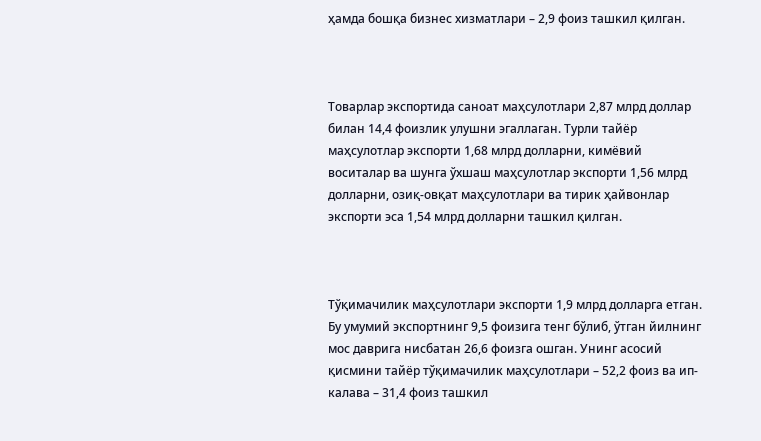ҳамда бошқа бизнес хизматлари – 2,9 фоиз ташкил қилган.



Товарлар экспортида саноат маҳсулотлари 2,87 млрд доллар билан 14,4 фоизлик улушни эгаллаган. Турли тайёр маҳсулотлар экспорти 1,68 млрд долларни, кимёвий воситалар ва шунга ўхшаш маҳсулотлар экспорти 1,56 млрд долларни, озиқ-овқат маҳсулотлари ва тирик ҳайвонлар экспорти эса 1,54 млрд долларни ташкил қилган.



Тўқимачилик маҳсулотлари экспорти 1,9 млрд долларга етган. Бу умумий экспортнинг 9,5 фоизига тенг бўлиб, ўтган йилнинг мос даврига нисбатан 26,6 фоизга ошган. Унинг асосий қисмини тайёр тўқимачилик маҳсулотлари – 52,2 фоиз ва ип-калава – 31,4 фоиз ташкил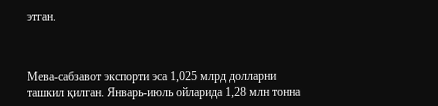этган.



Мева-сабзавот экспорти эса 1,025 млрд долларни ташкил қилган. Январь-июль ойларида 1,28 млн тонна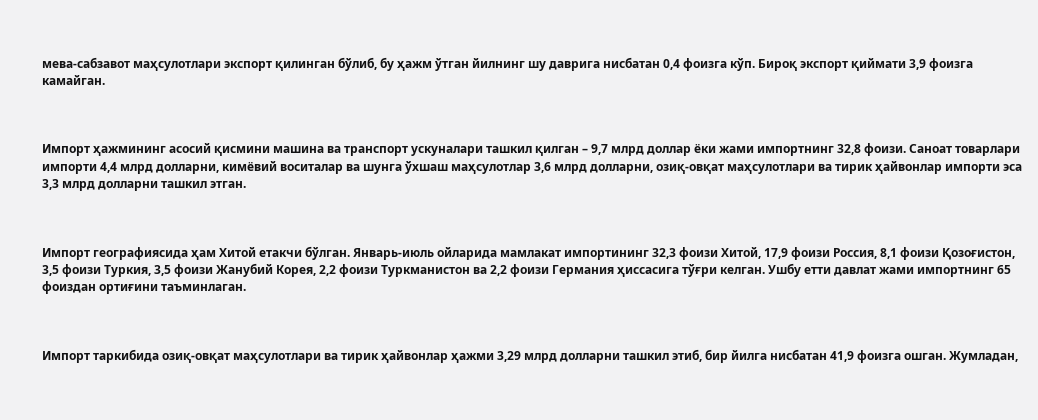мева-сабзавот маҳсулотлари экспорт қилинган бўлиб, бу ҳажм ўтган йилнинг шу даврига нисбатан 0,4 фоизга кўп. Бироқ экспорт қиймати 3,9 фоизга камайган.



Импорт ҳажмининг асосий қисмини машина ва транспорт ускуналари ташкил қилган – 9,7 млрд доллар ёки жами импортнинг 32,8 фоизи. Саноат товарлари импорти 4,4 млрд долларни, кимёвий воситалар ва шунга ўхшаш маҳсулотлар 3,6 млрд долларни, озиқ-овқат маҳсулотлари ва тирик ҳайвонлар импорти эса 3,3 млрд долларни ташкил этган.



Импорт географиясида ҳам Хитой етакчи бўлган. Январь-июль ойларида мамлакат импортининг 32,3 фоизи Хитой, 17,9 фоизи Россия, 8,1 фоизи Қозоғистон, 3,5 фоизи Туркия, 3,5 фоизи Жанубий Корея, 2,2 фоизи Туркманистон ва 2,2 фоизи Германия ҳиссасига тўғри келган. Ушбу етти давлат жами импортнинг 65 фоиздан ортиғини таъминлаган.



Импорт таркибида озиқ-овқат маҳсулотлари ва тирик ҳайвонлар ҳажми 3,29 млрд долларни ташкил этиб, бир йилга нисбатан 41,9 фоизга ошган. Жумладан,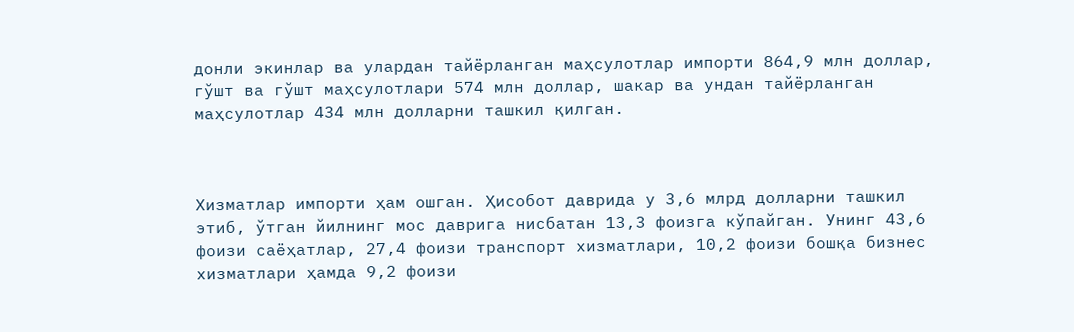донли экинлар ва улардан тайёрланган маҳсулотлар импорти 864,9 млн доллар, гўшт ва гўшт маҳсулотлари 574 млн доллар, шакар ва ундан тайёрланган маҳсулотлар 434 млн долларни ташкил қилган.



Хизматлар импорти ҳам ошган. Ҳисобот даврида у 3,6 млрд долларни ташкил этиб, ўтган йилнинг мос даврига нисбатан 13,3 фоизга кўпайган. Унинг 43,6 фоизи саёҳатлар, 27,4 фоизи транспорт хизматлари, 10,2 фоизи бошқа бизнес хизматлари ҳамда 9,2 фоизи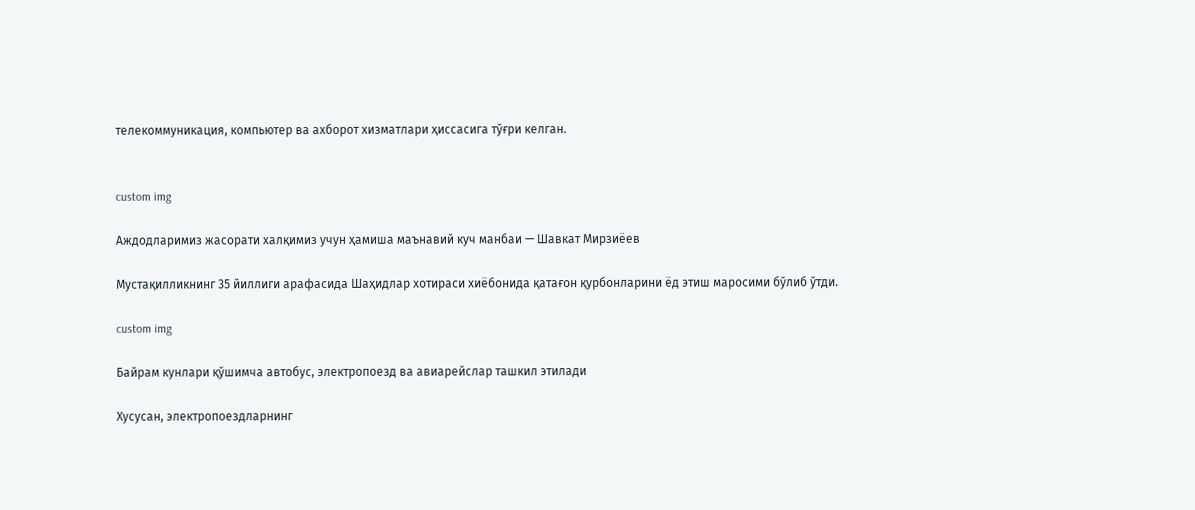телекоммуникация, компьютер ва ахборот хизматлари ҳиссасига тўғри келган.


custom img

Аждодларимиз жасорати халқимиз учун ҳамиша маънавий куч манбаи — Шавкат Мирзиёев

Мустақилликнинг 35 йиллиги арафасида Шаҳидлар хотираси хиёбонида қатағон қурбонларини ёд этиш маросими бўлиб ўтди.

custom img

Байрам кунлари қўшимча автобус, электропоезд ва авиарейслар ташкил этилади

Хусусан, электропоездларнинг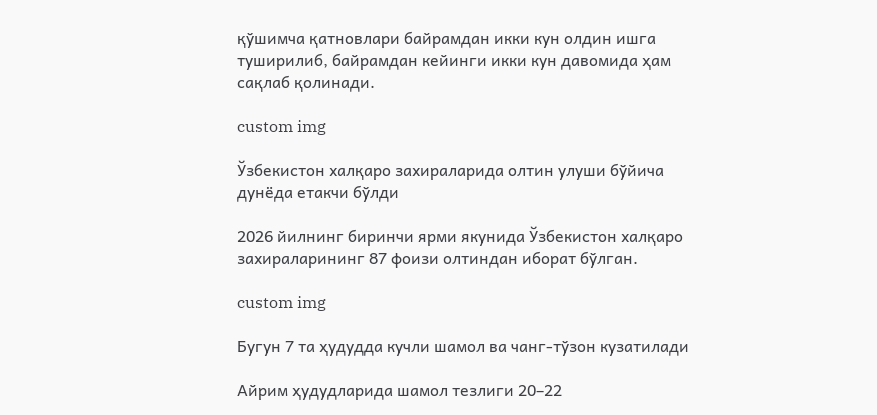қўшимча қатновлари байрамдан икки кун олдин ишга туширилиб, байрамдан кейинги икки кун давомида ҳам сақлаб қолинади.

custom img

Ўзбекистон халқаро захираларида олтин улуши бўйича дунёда етакчи бўлди

2026 йилнинг биринчи ярми якунида Ўзбекистон халқаро захираларининг 87 фоизи олтиндан иборат бўлган.

custom img

Бугун 7 та ҳудудда кучли шамол ва чанг-тўзон кузатилади

Айрим ҳудудларида шамол тезлиги 20–22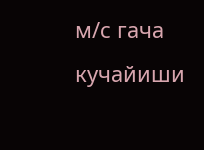м/с гача кучайиши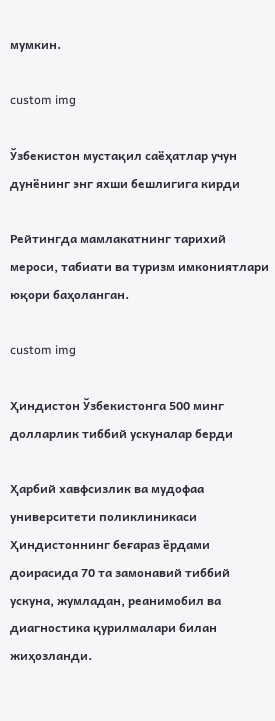мумкин.

custom img

Ўзбекистон мустақил саёҳатлар учун дунёнинг энг яхши бешлигига кирди

Рейтингда мамлакатнинг тарихий мероси, табиати ва туризм имкониятлари юқори баҳоланган.

custom img

Ҳиндистон Ўзбекистонга 500 минг долларлик тиббий ускуналар берди

Ҳарбий хавфсизлик ва мудофаа университети поликлиникаси Ҳиндистоннинг беғараз ёрдами доирасида 70 та замонавий тиббий ускуна, жумладан, реанимобил ва диагностика қурилмалари билан жиҳозланди.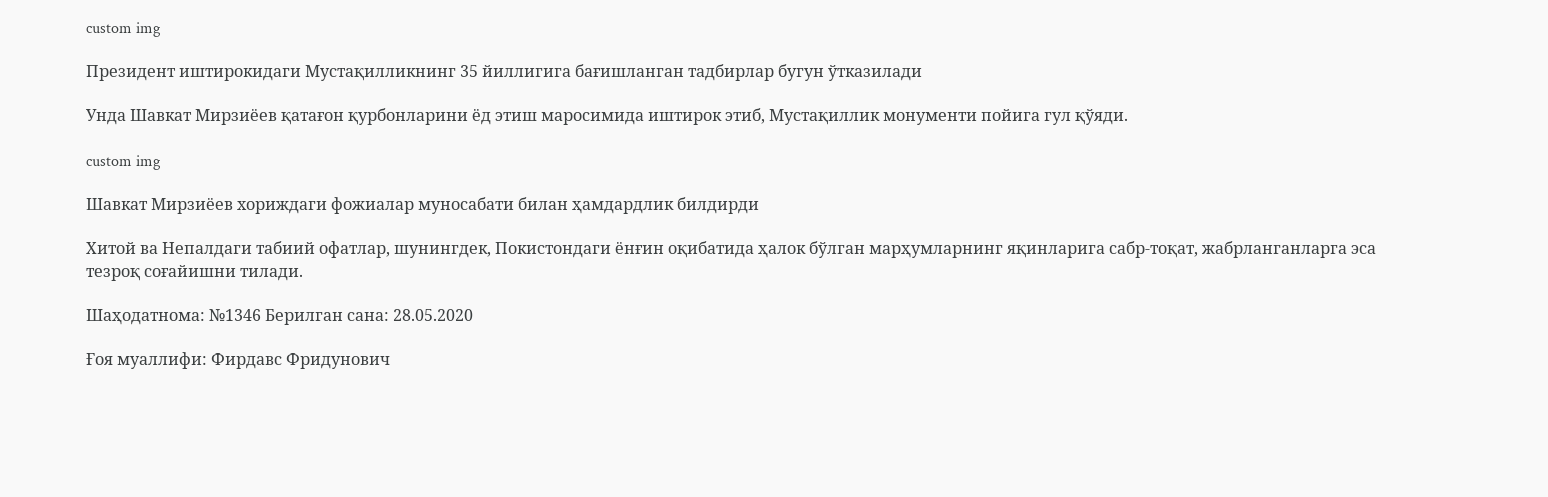custom img

Президент иштирокидаги Мустақилликнинг 35 йиллигига бағишланган тадбирлар бугун ўтказилади

Унда Шавкат Мирзиёев қатағон қурбонларини ёд этиш маросимида иштирок этиб, Мустақиллик монументи пойига гул қўяди.

custom img

Шавкат Мирзиёев хориждаги фожиалар муносабати билан ҳамдардлик билдирди

Хитой ва Непалдаги табиий офатлар, шунингдек, Покистондаги ёнғин оқибатида ҳалок бўлган марҳумларнинг яқинларига сабр-тоқат, жабрланганларга эса тезроқ соғайишни тилади.

Шаҳодатнома: №1346 Берилган сана: 28.05.2020

Ғоя муаллифи: Фирдавс Фридунович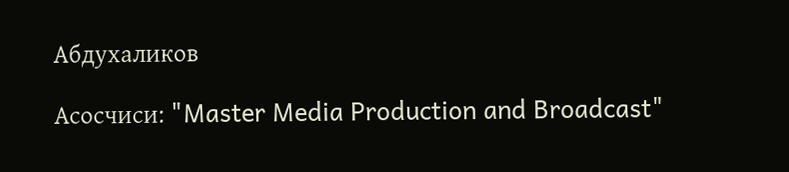Абдухаликов

Асосчиси: "Master Media Production and Broadcast"